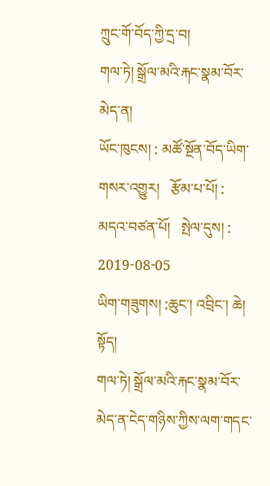ཀྲུང་གོ་བོད་ཀྱི་དྲ་བ།
གལ་ཏེ། སྒྲོལ་མའི་རྐང་སྣམ་བོར་མེད་ན།
ཡོང་ཁུངས། : མཚོ་སྔོན་བོད་ཡིག་གསར་འགྱུར།   རྩོམ་པ་པོ། : མདའ་བཙན་པོ།   སྤེལ་དུས། : 2019-08-05
ཡིག་གཟུགས། :ཆུང་། འབྲིང་། ཆེ།
སྟོད།
གལ་ཏེ། སྒྲོལ་མའི་རྐང་སྣམ་བོར་མེད་ན་ངེད་གཉིས་ཀྱིས་ལག་གདང་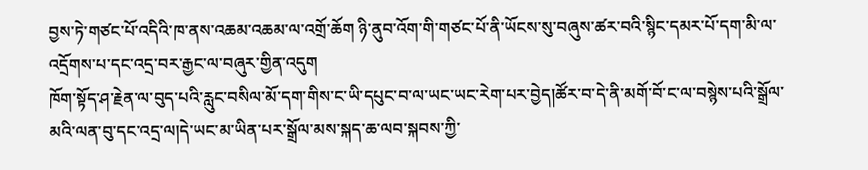བྱས་ཏེ་གཙང་པོ་འདིའི་ཁ་ནས་འཆམ་འཆམ་ལ་འགྲོ་ཆོག ཉི་ནུབ་འོག་གི་གཙང་པོ་ནི་ཡོངས་སུ་བཞུས་ཚར་བའི་སྙིང་དམར་པོ་དག་མི་ལ་འདྲོགས་པ་དང་འདྲ་བར་རྒྱང་ལ་བཞུར་གྱིན་འདུག
ཁོག་སྟོད་ཤ་རྗེན་ལ་བུད་པའི་རླུང་བསིལ་མོ་དག་གིས་ང་ཡི་དཔུང་བ་ལ་ཡང་ཡང་རེག་པར་བྱེད།ཚོར་བ་དེ་ནི་མགོ་བོ་ང་ལ་བསྙེས་པའི་སྒྲོལ་མའི་ལན་བུ་དང་འདྲ་ལ།དེ་ཡང་མ་ཡིན་པར་སྒྲོལ་མས་སྐད་ཆ་ལབ་སྐབས་ཀྱི་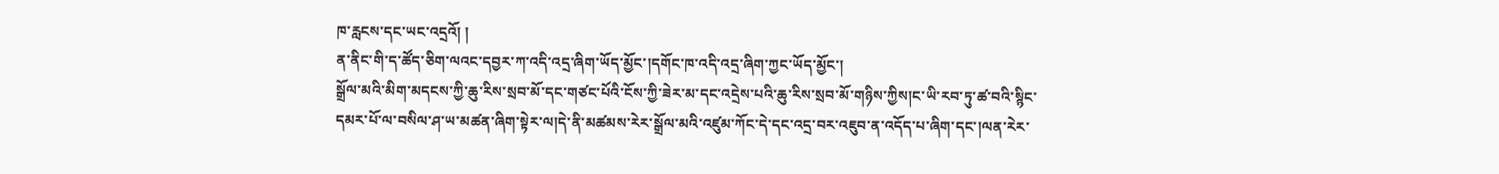ཁ་རླངས་དང་ཡང་འདྲའོ། །
ན་ནིང་གི་ད་ཚོད་ཅིག་ལའང་དབྱར་ཀ་འདི་འདྲ་ཞིག་ཡོད་མྱོང་།དགོང་ཁ་འདི་འདྲ་ཞིག་ཀྱང་ཡོད་མྱོང་།
སྒྲོལ་མའི་མིག་མདངས་ཀྱི་ཆུ་རིས་སྲབ་མོ་དང་གཙང་པོའི་ངོས་ཀྱི་ཟེར་མ་དང་འདྲེས་པའི་ཆུ་རིས་སྲབ་མོ་གཉིས་ཀྱིས།ང་ཡི་རབ་ཏུ་ཚ་བའི་སྙིང་དམར་པོ་ལ་བསིལ་ཤ་ཡ་མཚན་ཞིག་སྟེར་ལ།དེ་ནི་མཚམས་རེར་སྒྲོལ་མའི་འཛུམ་ཀོང་དེ་དང་འདྲ་བར་འཇུབ་ན་འདོད་པ་ཞིག་དང་།ལན་རེར་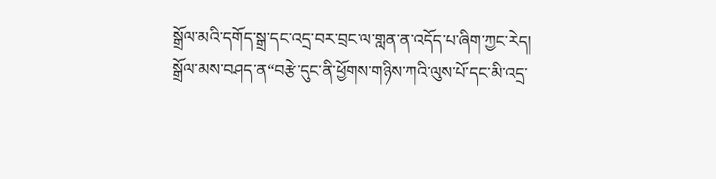སྒྲོལ་མའི་དགོད་སྒྲ་དང་འདྲ་བར་བྲང་ལ་གླན་ན་འདོད་པ་ཞིག་ཀྱང་རེད།
སྒྲོལ་མས་བཤད་ན“བརྩེ་དུང་ནི་ཕྱོགས་གཉིས་ཀའི་ལུས་པོ་དང་མི་འདྲ་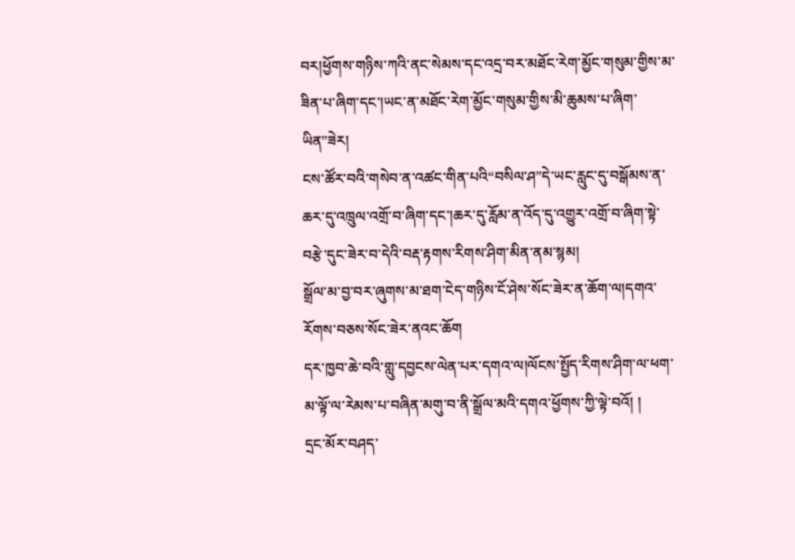བར།ཕྱོགས་གཉིས་ཀའི་ནང་སེམས་དང་འདྲ་བར་མཐོང་རེག་མྱོང་གསུམ་གྱིས་མ་ཟིན་པ་ཞིག་དང་།ཡང་ན་མཐོང་རེག་མྱོང་གསུམ་གྱིས་མི་ཆུམས་པ་ཞིག་ཡིན”ཟེར།
ངས་ཚོར་བའི་གསེབ་ན་འཚང་གིན་པའི“བསིལ་ཤ”དེ་ཡང་རླུང་དུ་བསྒོམས་ན་ཆར་དུ་འཁྲུལ་འགྲོ་བ་ཞིག་དང་།ཆར་དུ་རློམ་ན་འོད་དུ་འགྱུར་འགྲོ་བ་ཞིག་སྟེ་བརྩེ་དུང་ཟེར་བ་དེའི་བརྡ་རྟགས་རིགས་ཤིག་མིན་ནམ་སྙམ།
སྒྲོལ་མ་བྱ་བར་ཞུགས་མ་ཐག་ངེད་གཉིས་ངོ་ཤེས་སོང་ཟེར་ན་ཆོག་ལ།དགའ་རོགས་བཅས་སོང་ཟེར་ནའང་ཆོག
དར་ཁྱབ་ཆེ་བའི་གླུ་དབྱངས་ལེན་པར་དགའ་ལ།ལོངས་སྤྱོད་རིགས་ཤིག་ལ་ཕག་མ་ལྟོ་ལ་རེམས་པ་བཞིན་མགུ་བ་ནི་སྒྲོལ་མའི་དགའ་ཕྱོགས་ཀྱི་ལྟེ་བའོ། །
དྲང་མོར་བཤད་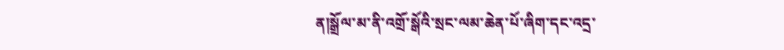ན།སྒྲོལ་མ་ནི་འགྲོ་སྒོའི་སྲང་ལམ་ཆེན་པོ་ཞིག་དང་འདྲ་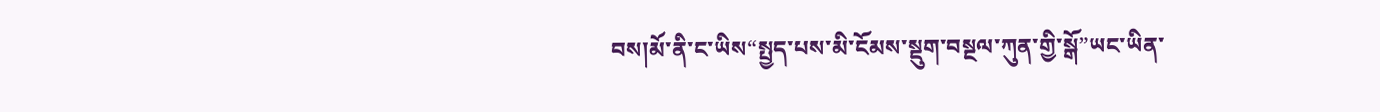བས།མོ་ནི་ང་ཡིས“སྤྱད་པས་མི་ངོམས་སྡུག་བསྔལ་ཀུན་གྱི་སྒོ”ཡང་ཡིན་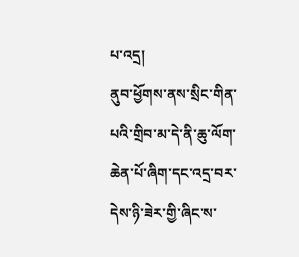པ་འདྲ།
ནུབ་ཕྱོགས་ནས་སྲིང་གིན་པའི་གྲིབ་མ་དེ་ནི་ཆུ་ལོག་ཆེན་པོ་ཞིག་དང་འདྲ་བར་དེས་ཉི་ཟེར་གྱི་ཞིང་ས་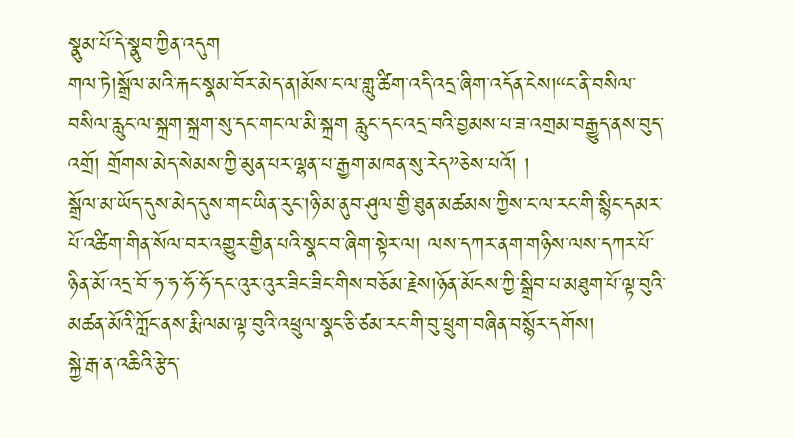སྣུམ་པོ་དེ་སྣུབ་ཀྱིན་འདུག
གལ་ཏེ།སྒྲོལ་མའི་རྐང་སྣམ་བོར་མེད་ན།མོས་ང་ལ་གླུ་ཚིག་འདི་འདྲ་ཞིག་འདོན་ངེས།“ང་ནི་བསིལ་བསིལ་རླུང་ལ་སྐྲག་སྐྲག་སུ་དང་གང་ལ་མི་སྐྲག རླུང་དང་འདྲ་བའི་བྱམས་པ་ཟ་འགྲམ་བརྒྱུད་ནས་བུད་འགྲོ། གྲོགས་མེད་སེམས་ཀྱི་མུན་པར་ལྷན་པ་རྒྱག་མཁན་སུ་རེད”ཅེས་པའོ། །
སྒྲོལ་མ་ཡོད་དུས་མེད་དུས་གང་ཡིན་རུང་།ཉི་མ་ནུབ་ཤུལ་གྱི་ཐུན་མཚམས་ཀྱིས་ང་ལ་རང་གི་སྙིང་དམར་པོ་འཚིག་གིན་སོལ་བར་འགྱུར་གྱིན་པའི་སྣང་བ་ཞིག་སྟེར་ལ། ལས་དཀར་ནག་གཉིས་ལས་དཀར་པོ་ཉིན་མོ་འདྲ་བོ་ཧ་ཧ་ཧོ་ཧོ་དང་འུར་འུར་ཟིང་ཟིང་གིས་བཅོམ་རྗེས།ཉོན་མོངས་ཀྱི་སྒྲིབ་པ་མཐུག་པོ་ལྟ་བུའི་མཚན་མོའི་ཀློང་ནས་རྨི་ལམ་ལྟ་བུའི་འཕྲུལ་སྣང་ཅི་ཙམ་རང་གི་བུ་ཕྲུག་བཞིན་བསྙོར་དགོས།
སྐྱེ་རྒ་ན་འཆིའི་རྩེད་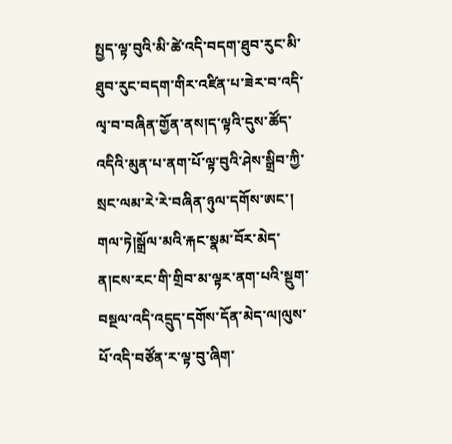སྤྱད་ལྟ་བུའི་མི་ཚེ་འདི་བདག་ཐུབ་རུང་མི་ཐུབ་རུང་བདག་གིར་འཛིན་པ་ཟེར་བ་འདི་ལྭ་བ་བཞིན་གྱོན་ནས།ད་ལྟའི་དུས་ཚོད་འདིའི་མུན་པ་ནག་པོ་ལྟ་བུའི་ཤེས་སྒྲིབ་ཀྱི་སྲང་ལམ་རེ་རེ་བཞིན་ཉུལ་དགོས་ཨང་།
གལ་ཏེ།སྒྲོལ་མའི་རྐང་སྣམ་བོར་མེད་ན།ངས་རང་གི་གྲིབ་མ་ལྟར་ནག་པའི་སྡུག་བསྔལ་འདི་འདྲུད་དགོས་དོན་མེད་ལ།ལུས་པོ་འདི་བཙོན་ར་ལྟ་བུ་ཞིག་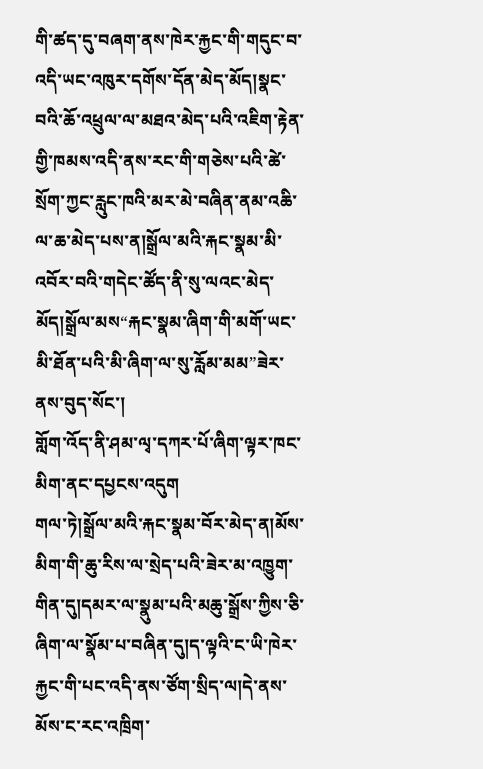གི་ཚད་དུ་བཞག་ནས་ཁེར་རྐྱང་གི་གདུང་བ་འདི་ཡང་འཁུར་དགོས་དོན་མེད་མོད།སྣང་བའི་ཆོ་འཕྲུལ་ལ་མཐའ་མེད་པའི་འཇིག་རྟེན་གྱི་ཁམས་འདི་ནས་རང་གི་གཅེས་པའི་ཚེ་སྲོག་ཀྱང་རླུང་ཁའི་མར་མེ་བཞིན་ནམ་འཆི་ལ་ཆ་མེད་པས་ན།སྒྲོལ་མའི་རྐང་སྣམ་མི་འབོར་བའི་གདེང་ཚོད་ནི་སུ་ལའང་མེད་མོད།སྒྲོལ་མས“རྐང་སྣམ་ཞིག་གི་མགོ་ཡང་མི་ཐོན་པའི་མི་ཞིག་ལ་སུ་རློམ་མམ”ཟེར་ནས་བུད་སོང་།
གློག་འོད་ནི་ཤམ་ལྭ་དཀར་པོ་ཞིག་ལྟར་ཁང་མིག་ནང་དཔྱངས་འདུག
གལ་ཏེ།སྒྲོལ་མའི་རྐང་སྣམ་བོར་མེད་ན།མོས་མིག་གི་ཆུ་རིས་ལ་སྲེད་པའི་ཟེར་མ་འཁྱུག་གིན་དུ།དམར་ལ་སྣུམ་པའི་མཆུ་སྒྲོས་ཀྱིས་ཅི་ཞིག་ལ་སྣོམ་པ་བཞིན་དུ།ད་ལྟའི་ང་ཡི་ཁེར་རྐྱང་གི་པང་འདི་ནས་ཙོག་སྲིད་ལ།དེ་ནས་མོས་ང་རང་འཁྲིག་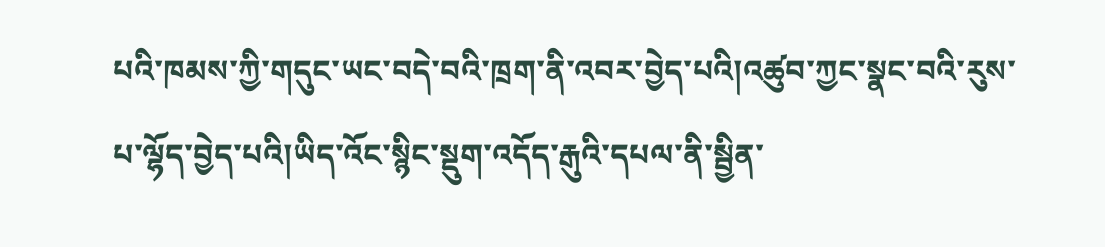པའི་ཁམས་ཀྱི་གདུང་ཡང་བདེ་བའི་ཁྲག་ནི་འབར་བྱེད་པའི།འཚུབ་ཀྱང་སྣང་བའི་རུས་པ་ལྷོད་བྱེད་པའི།ཡིད་འོང་སྙིང་སྡུག་འདོད་རྒུའི་དཔལ་ནི་སྦྱིན་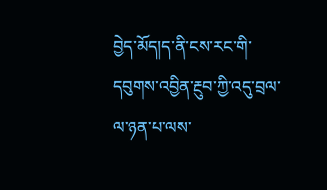བྱེད་མོད།ད་ནི་ངས་རང་གི་དབུགས་འབྱིན་རྔུབ་ཀྱི་འདུ་བྲལ་ལ་ཉན་པ་ལས་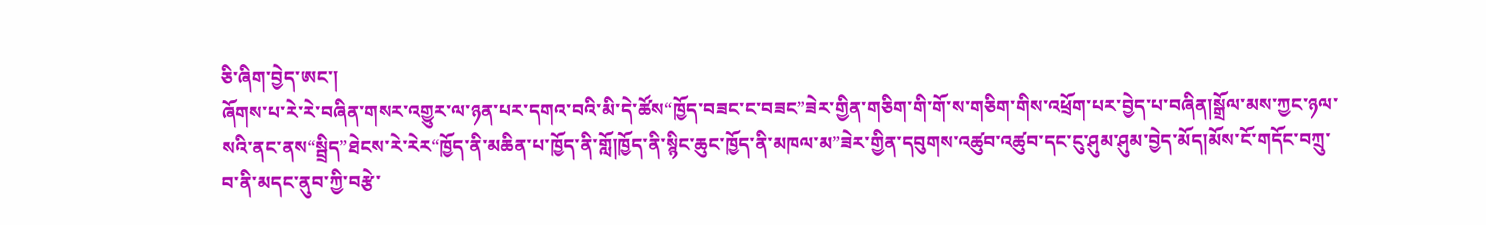ཅི་ཞིག་བྱེད་ཨང་།
ཞོགས་པ་རེ་རེ་བཞིན་གསར་འགྱུར་ལ་ཉན་པར་དགའ་བའི་མི་དེ་ཚོས“ཁྱོད་བཟང་ང་བཟང”ཟེར་གྱིན་གཅིག་གི་གོ་ས་གཅིག་གིས་འཕྲོག་པར་བྱེད་པ་བཞིན།སྒྲོལ་མས་ཀྱང་ཉལ་སའི་ནང་ནས“སྦྲིད”ཐེངས་རེ་རེར“ཁྱོད་ནི་མཆིན་པ་ཁྱོད་ནི་གློ།ཁྱོད་ནི་སྙིང་ཆུང་ཁྱོད་ནི་མཁལ་མ”ཟེར་གྱིན་དབུགས་འཚུབ་འཚུབ་དང་ངུ་ཤུམ་ཤུམ་བྱེད་མོད།མོས་ངོ་གདོང་བཀྲུ་བ་ནི་མདང་ནུབ་ཀྱི་བརྩེ་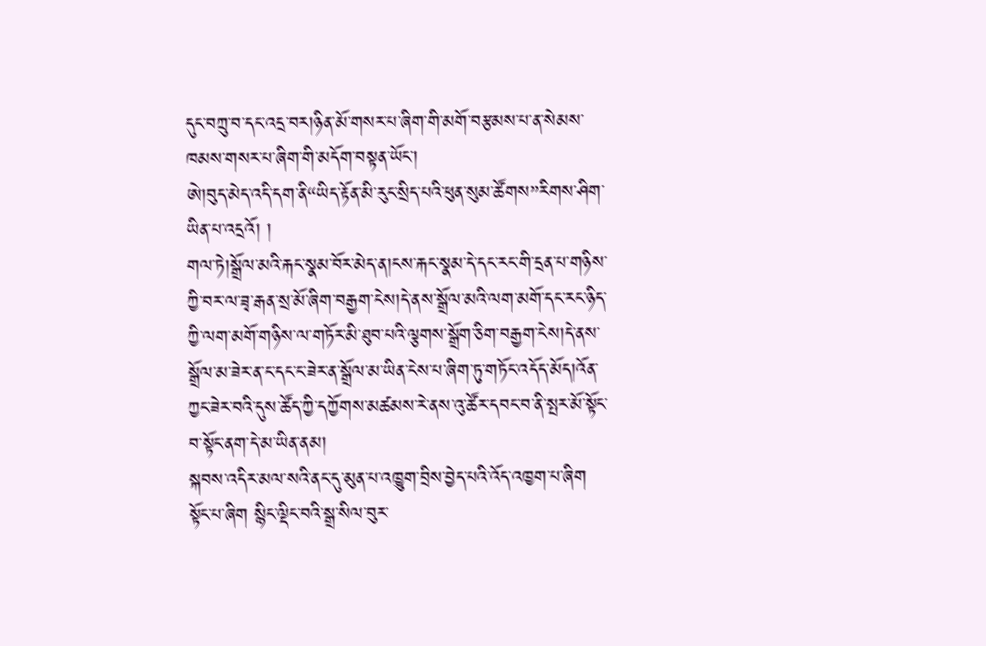དུང་བཀྲུ་བ་དང་འདྲ་བར།ཉིན་མོ་གསར་པ་ཞིག་གི་མགོ་བརྩམས་པ་ན་སེམས་ཁམས་གསར་པ་ཞིག་གི་མདོག་བསྟན་ཡོང་།
ཨེ།བུད་མེད་འདི་དག་ནི“ཡིད་རྟོན་མི་རུང་སྲིད་པའི་ཕུན་སུམ་ཚོགས”རིགས་ཤིག་ཡིན་པ་འདྲའོ། །
གལ་ཏེ།སྒྲོལ་མའི་རྐང་སྣམ་བོར་མེད་ན།ངས་རྐང་སྣམ་དེ་དང་རང་གི་དྲན་པ་གཉིས་ཀྱི་བར་ལ་ཟྭ་རྒན་སྲ་མོ་ཞིག་བརྒྱག་ངེས།དེ་ནས་སྒྲོལ་མའི་ལག་མགོ་དང་རང་ཉིད་ཀྱི་ལག་མགོ་གཉིས་ལ་གཏོར་མི་ཐུབ་པའི་ལྕགས་སྒྲོག་ཅིག་བརྒྱག་ངེས།དེ་ནས་སྒྲོལ་མ་ཟེར་ན་ང་དང་ང་ཟེར་ན་སྒྲོལ་མ་ཡིན་ངེས་པ་ཞིག་ཏུ་གཏོང་འདོད་མོད།འོན་ཀྱང་ཟེར་བའི་དུས་ཚོད་ཀྱི་དཀྱོགས་མཚམས་རེ་ནས་འུ་ཚོར་དབང་བ་ནི་སྤར་མོ་སྟོང་བ་སྟོང་ནག་དེ་མ་ཡིན་ནམ།
སྐབས་འདིར་མལ་སའི་ནང་དུ་མུན་པ་འཁྱུག་བྲིས་བྱེད་པའི་འོད་འཁྱག་པ་ཞིག སྟོང་པ་ཞིག སྙིང་ལྡིང་བའི་སྒྲ་སིལ་བུར་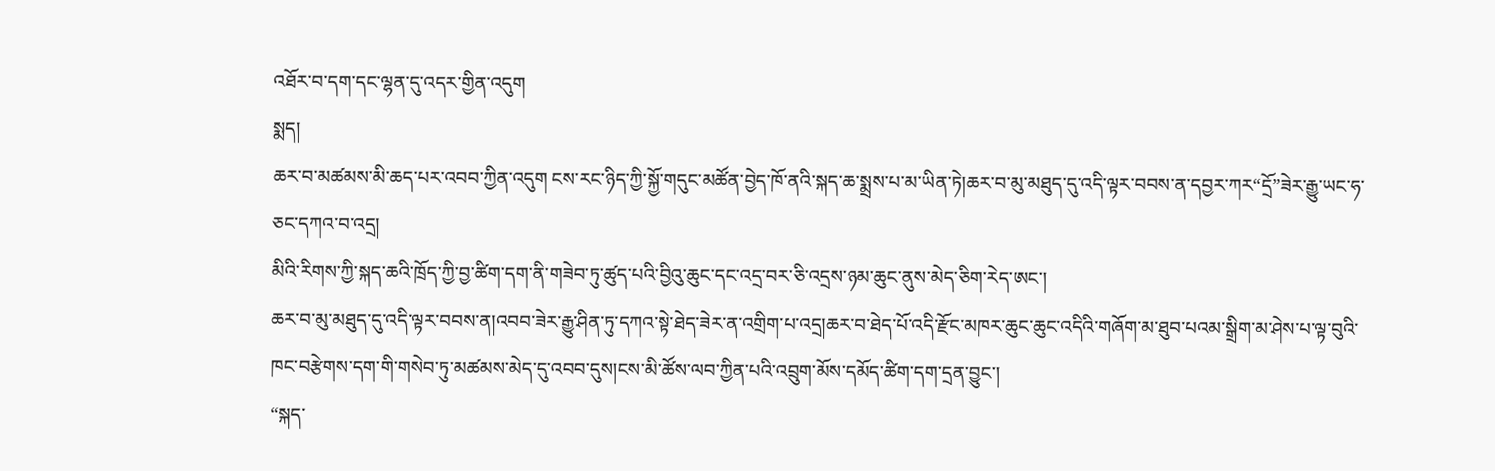འཐོར་བ་དག་དང་ལྷན་དུ་འདར་གྱིན་འདུག
སྨད།
ཆར་བ་མཚམས་མི་ཆད་པར་འབབ་ཀྱིན་འདུག ངས་རང་ཉིད་ཀྱི་སྐྱོ་གདུང་མཚོན་བྱེད་ཁོ་ནའི་སྐད་ཆ་སྨྲས་པ་མ་ཡིན་ཏེ།ཆར་བ་མུ་མཐུད་དུ་འདི་ལྟར་བབས་ན་དབྱར་ཀར“དྲོ”ཟེར་རྒྱུ་ཡང་ཧ་ཅང་དཀའ་བ་འདྲ།
མིའི་རིགས་ཀྱི་སྐད་ཆའི་ཁྲོད་ཀྱི་བྱ་ཚིག་དག་ནི་གཟེབ་ཏུ་ཚུད་པའི་བྱིའུ་ཆུང་དང་འདྲ་བར་ཅི་འདྲས་ཉམ་ཆུང་ནུས་མེད་ཅིག་རེད་ཨང་།
ཆར་བ་མུ་མཐུད་དུ་འདི་ལྟར་བབས་ན།འབབ་ཟེར་རྒྱུ་ཤིན་ཏུ་དཀའ་སྟེ་ཐེད་ཟེར་ན་འགྲིག་པ་འདྲ།ཆར་བ་ཐེད་པོ་འདི་རྫོང་མཁར་ཆུང་ཆུང་འདིའི་གཞོག་མ་ཐུབ་པའམ་སྒྲིག་མ་ཤེས་པ་ལྟ་བུའི་ཁང་བརྩེགས་དག་གི་གསེབ་ཏུ་མཚམས་མེད་དུ་འབབ་དུས།ངས་མི་ཚོས་ལབ་ཀྱིན་པའི་འབྲུག་མོས་དམོད་ཚིག་དག་དྲན་བྱུང་།
“སྐད་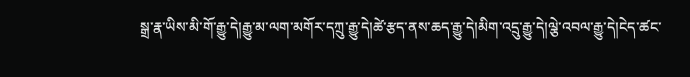སྒྲ་རྣ་ཡིས་མི་གོ་རྒྱུ་དེ།རྒྱུ་མ་ལག་མགོར་དཀྲུ་རྒྱུ་དེ།ཚེ་རྩད་ནས་ཆད་རྒྱུ་དེ།མིག་འདྲུ་རྒྱུ་དེ།ལྕེ་འབལ་རྒྱུ་དེ།ངེད་ཚང་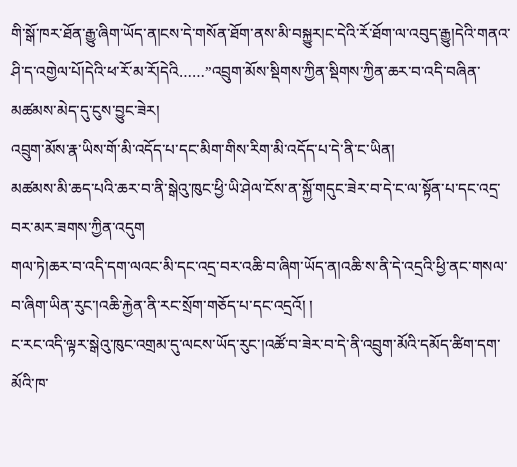གི་སྒོ་ཁར་ཐོན་རྒྱུ་ཞིག་ཡོད་ན།ངས་དེ་གསོན་ཐོག་ནས་མི་བསྐྱུར།ང་དེའི་རོ་ཐོག་ལ་འབུད་རྒྱུ།དེའི་གནའ་ཤི་ད་འགྱེལ་པོ།དེའི་ཕ་རོ་མ་རོ།དེའི……”འབྲུག་མོས་སྡིགས་ཀྱིན་སྡིགས་ཀྱིན་ཆར་བ་འདི་བཞིན་མཚམས་མེད་དུ་ངུས་བྱུང་ཟེར།
འབྲུག་མོས་རྣ་ཡིས་གོ་མི་འདོད་པ་དང་མིག་གིས་རིག་མི་འདོད་པ་དེ་ནི་ང་ཡིན།
མཚམས་མི་ཆད་པའི་ཆར་བ་ནི་སྒེའུ་ཁུང་ཕྱི་ཡི་ཤེལ་ངོས་ན་སྐྱོ་གདུང་ཟེར་བ་དེ་ང་ལ་སྟོན་པ་དང་འདྲ་བར་མར་ཟགས་ཀྱིན་འདུག
གལ་ཏེ།ཆར་བ་འདི་དག་ལའང་མི་དང་འདྲ་བར་འཆི་བ་ཞིག་ཡོད་ན།འཆི་ས་ནི་དེ་འདྲའི་ཕྱི་ནང་གསལ་བ་ཞིག་ཡིན་རུང་།འཆི་རྐྱེན་ནི་རང་སྲོག་གཅོད་པ་དང་འདྲའོ། །
ང་རང་འདི་ལྟར་སྒེའུ་ཁུང་འགྲམ་དུ་ལངས་ཡོད་རུང་།འཚོ་བ་ཟེར་བ་དེ་ནི་འབྲུག་མོའི་དམོད་ཚིག་དག་མོའི་ཁ་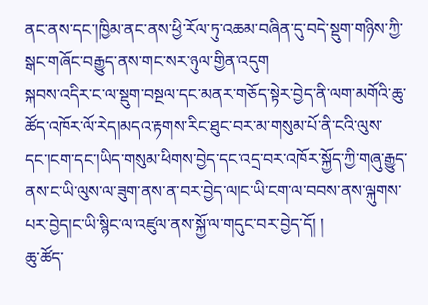ནང་ནས་དང་།ཁྱིམ་ནང་ནས་ཕྱི་རོལ་ཏུ་འཆམ་བཞིན་དུ་བདེ་སྡུག་གཉིས་ཀྱི་སྒང་གཞོང་བརྒྱུད་ནས་གང་སར་ཉུལ་གྱིན་འདུག
སྐབས་འདིར་ང་ལ་སྡུག་བསྔལ་དང་མནར་གཅོད་སྟེར་བྱེད་ནི་ལག་མགོའི་ཆུ་ཚོད་འཁོར་ལོ་རེད།མདའ་རྟགས་རིང་ཐུང་བར་མ་གསུམ་པོ་ནི་ངའི་ལུས་དང་།ངག་དང་།ཡིད་གསུམ་ཕིགས་བྱེད་དང་འདྲ་བར་འཁོར་སྐྱོད་ཀྱི་གཞུ་རྒྱུད་ནས་ང་ཡི་ལུས་ལ་ཟུག་ནས་ན་བར་བྱེད་ལ།ང་ཡི་ངག་ལ་བབས་ནས་ལྐུགས་པར་བྱེད།ང་ཡི་སྙིང་ལ་འཛུལ་ནས་སྐྱོ་ལ་གདུང་བར་བྱེད་དོ། །
ཆུ་ཚོད་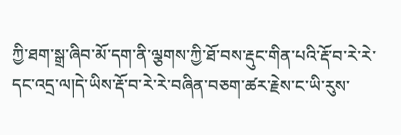ཀྱི་ཐག་སྒྲ་ཞིབ་མོ་དག་ནི་ལྕགས་ཀྱི་ཐོ་བས་རྡུང་གིན་པའི་རྡོ་བ་རེ་རེ་དང་འདྲ་ལ།དེ་ཡིས་རྡོ་བ་རེ་རེ་བཞིན་བཅག་ཚར་རྗེས་ང་ཡི་རུས་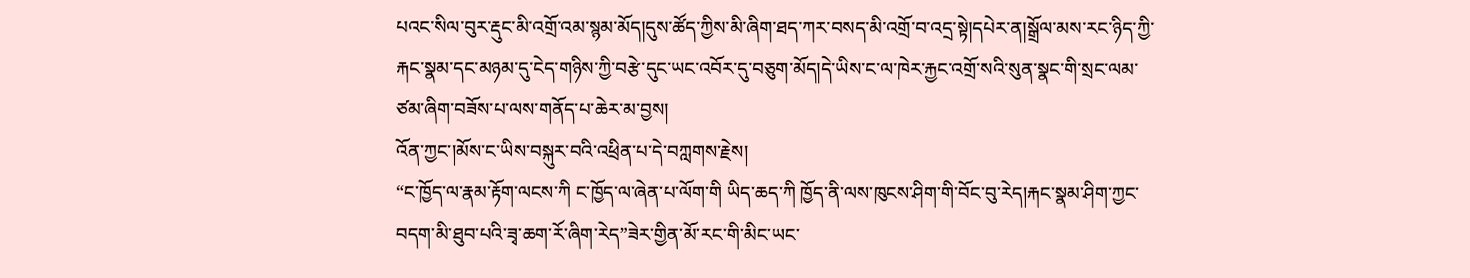པའང་སིལ་བུར་རྡུང་མི་འགྲོ་འམ་སྙམ་མོད།དུས་ཚོད་ཀྱིས་མི་ཞིག་ཐད་ཀར་བསད་མི་འགྲོ་བ་འདྲ་སྟེ།དཔེར་ན།སྒྲོལ་མས་རང་ཉིད་ཀྱི་རྐང་སྣམ་དང་མཉམ་དུ་ངེད་གཉིས་ཀྱི་བརྩེ་དུང་ཡང་འབོར་དུ་བཅུག་མོད།དེ་ཡིས་ང་ལ་ཁེར་རྐྱང་འགྲོ་སའི་སུན་སྣང་གི་སྲང་ལམ་ཙམ་ཞིག་བཟོས་པ་ལས་གནོད་པ་ཆེར་མ་བྱས།
འོན་ཀྱང་།མོས་ང་ཡིས་བསྐུར་བའི་འཕྲིན་པ་དེ་བཀླགས་རྗེས།
“ང་ཁྱོད་ལ་རྣམ་རྟོག་ལངས་ཀི ང་ཁྱོད་ལ་ཞེན་པ་ལོག་གི ཡིད་ཆད་ཀི ཁྱོད་ནི་ལས་ཁུངས་ཤིག་གི་བོང་བུ་རེད།རྐང་སྣམ་ཤིག་ཀྱང་བདག་མི་ཐུབ་པའི་ཟྭ་ཆག་རོ་ཞིག་རེད”ཟེར་གྱིན་མོ་རང་གི་མིང་ཡང་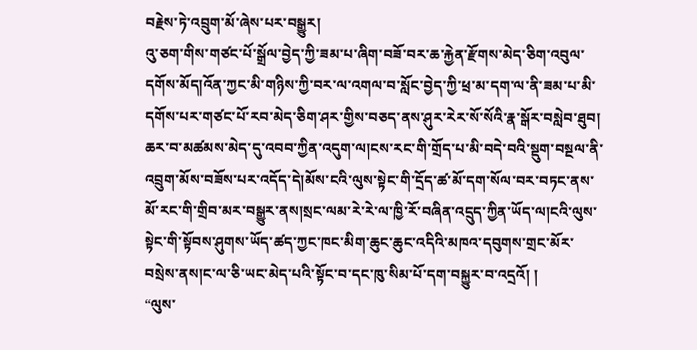བརྗེས་ཏེ་འབྲུག་མོ་ཞེས་པར་བསྒྱུར།
འུ་ཅག་གིས་གཙང་པོ་སྒྲོལ་བྱེད་ཀྱི་ཟམ་པ་ཞིག་བཟོ་བར་ཆ་རྐྱེན་རྫོགས་མེད་ཅིག་འབུལ་དགོས་མོད།འོན་ཀྱང་མི་གཉིས་ཀྱི་བར་ལ་འགལ་བ་སློང་བྱེད་ཀྱི་ཕྲ་མ་དག་ལ་ནི་ཟམ་པ་མི་དགོས་པར་གཙང་པོ་རབ་མེད་ཅིག་ཤར་གྱིས་བཅད་ནས་ཤུར་རེར་སོ་སོའི་རྣ་སྒོར་བསླེབ་ཐུབ།
ཆར་བ་མཚམས་མེད་དུ་འབབ་ཀྱིན་འདུག་ལ།ངས་རང་གི་གྲོད་པ་མི་བདེ་བའི་སྡུག་བསྔལ་ནི་འབྲུག་མོས་བཟོས་པར་འདོད་དེ།མོས་ངའི་ལུས་སྟེང་གི་དྲོད་ཚ་མོ་དག་སོལ་བར་བཏང་ནས་མོ་རང་གི་གྲིབ་མར་བསྒྱུར་ནས།སྲང་ལམ་རེ་རེ་ལ་ཁྱི་རོ་བཞིན་འདྲུད་ཀྱིན་ཡོད་ལ།ངའི་ལུས་སྟེང་གི་སྟོབས་ཤུགས་ཡོད་ཚད་ཀྱང་ཁང་མིག་ཆུང་ཆུང་འདིའི་མཁའ་དབུགས་གྲང་མོར་བསྲེས་ནས།ང་ལ་ཅི་ཡང་མེད་པའི་སྟོང་བ་དང་ཁུ་སིམ་པོ་དག་བསྐྱུར་བ་འདྲའོ། །
“ལུས་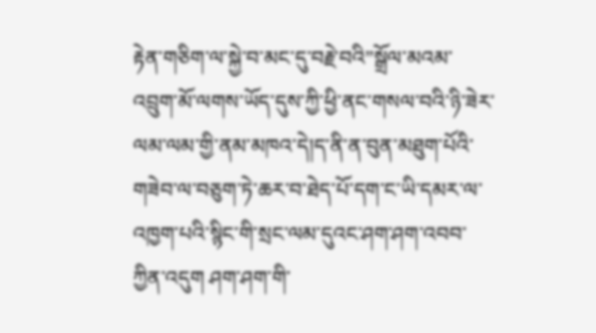རྟེན་གཅིག་ལ་སྐྱེ་བ་མང་དུ་བརྗེ་བའི”སྒྲོལ་མའམ་འབྲུག་མོ་ལགས་ཡོད་དུས་ཀྱི་ཕྱི་ནང་གསལ་བའི་ཉི་ཟེར་ལམ་ལམ་གྱི་ནམ་མཁའ་དེ།ད་ནི་ན་བུན་མཐུག་པོའི་གཟེབ་ལ་བཅུག་ཏེ་ཆར་བ་ཐེད་པོ་དག་ང་ཡི་དམར་ལ་འཁྱག་པའི་སྙིང་གི་སྲང་ལམ་དུའང་ཤག་ཤག་འབབ་ཀྱིན་འདུག ཤག་ཤག་གི་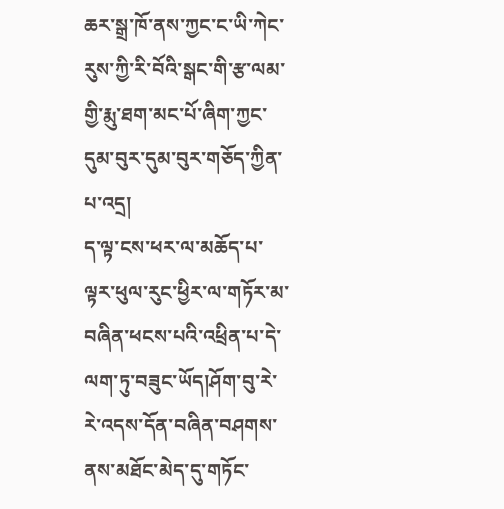ཆར་སྒྲ་ཁོ་ནས་ཀྱང་ང་ཡི་ཀེང་རུས་ཀྱི་རི་བོའི་སྒང་གི་རྩ་ལམ་གྱི་རྨུ་ཐག་མང་པོ་ཞིག་ཀྱང་དུམ་བུར་དུམ་བུར་གཅོད་ཀྱིན་པ་འདྲ།
ད་ལྟ་ངས་ཕར་ལ་མཆོད་པ་ལྟར་ཕུལ་རུང་ཕྱིར་ལ་གཏོར་མ་བཞིན་ཕངས་པའི་འཕྲིན་པ་དེ་ལག་ཏུ་བཟུང་ཡོད།ཤོག་བུ་རེ་རེ་འདས་དོན་བཞིན་བཤགས་ནས་མཐོང་མེད་དུ་གཏོང་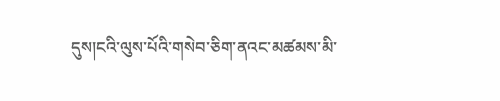དུས།ངའི་ལུས་པོའི་གསེབ་ཅིག་ནའང་མཚམས་མི་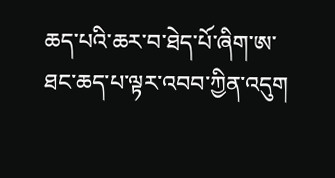ཆད་པའི་ཆར་བ་ཐེད་པོ་ཞིག་ཨ་ཐང་ཆད་པ་ལྟར་འབབ་ཀྱིན་འདུག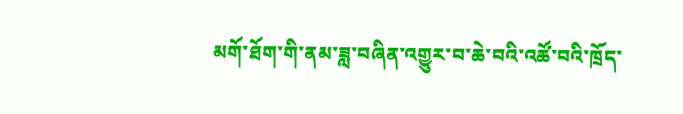མགོ་ཐོག་གི་ནམ་ཟླ་བཞིན་འགྱུར་བ་ཆེ་བའི་འཚོ་བའི་ཁྲོད་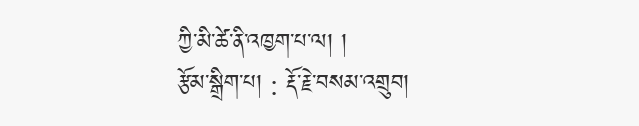ཀྱི་མི་ཚེ་ནི་འཁྱག་པ་ལ། །
རྩོམ་སྒྲིག་པ། : རྡོ་རྗེ་བསམ་འགྲུབ།